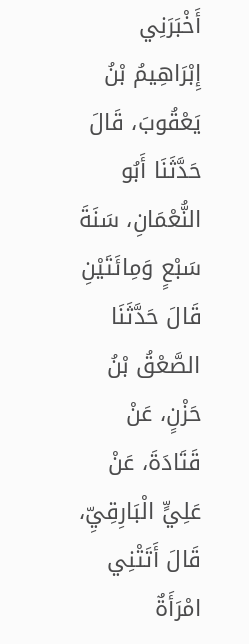أَخْبَرَنِي إِبْرَاهِيمُ بْنُ يَعْقُوبَ، قَالَ حَدَّثَنَا أَبُو النُّعْمَانِ، سَنَةَ سَبْعٍ وَمِائَتَيْنِ قَالَ حَدَّثَنَا الصَّعْقُ بْنُ حَزْنٍ، عَنْ قَتَادَةَ، عَنْ عَلِيٍّ الْبَارِقِيِّ، قَالَ أَتَتْنِي امْرَأَةٌ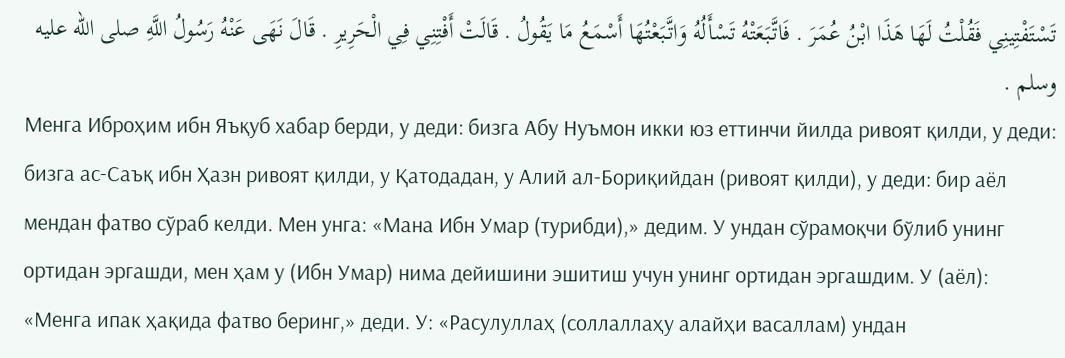تَسْتَفْتِينِي فَقُلْتُ لَهَا هَذَا ابْنُ عُمَرَ . فَاتَّبَعَتْهُ تَسْأَلُهُ وَاتَّبَعْتُهَا أَسْمَعُ مَا يَقُولُ . قَالَتْ أَفْتِنِي فِي الْحَرِيرِ . قَالَ نَهَى عَنْهُ رَسُولُ اللَّهِ صلى الله عليه وسلم .
Менга Иброҳим ибн Яъқуб хабар берди, у деди: бизга Абу Нуъмон икки юз еттинчи йилда ривоят қилди, у деди: бизга ас-Саъқ ибн Ҳазн ривоят қилди, у Қатодадан, у Алий ал-Бориқийдан (ривоят қилди), у деди: бир аёл мендан фатво сўраб келди. Мен унга: «Мана Ибн Умар (турибди),» дедим. У ундан сўрамоқчи бўлиб унинг ортидан эргашди, мен ҳам у (Ибн Умар) нима дейишини эшитиш учун унинг ортидан эргашдим. У (аёл): «Менга ипак ҳақида фатво беринг,» деди. У: «Расулуллаҳ (соллаллаҳу алайҳи васаллам) ундан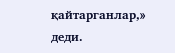қайтарганлар,» деди.